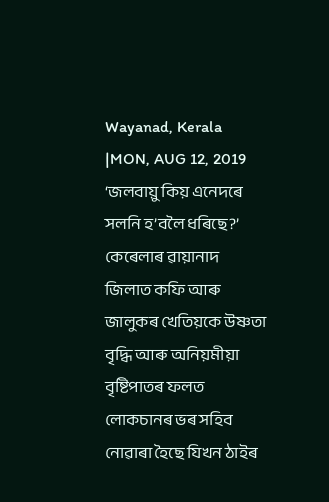Wayanad, Kerala
|MON, AUG 12, 2019
‘জলবায়ু কিয় এনেদৰে সলনি হ’বলৈ ধৰিছে?’
কেৰেলাৰ ৱায়ানাদ জিলাত কফি আৰু জালুকৰ খেতিয়কে উষ্ণতা বৃদ্ধি আৰু অনিয়মীয়া বৃষ্টিপাতৰ ফলত লোকচানৰ ভৰ সহিব নোৱাৰা হৈছে যিখন ঠাইৰ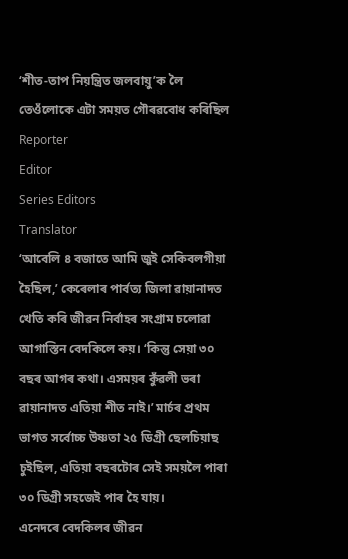‘শীত-তাপ নিয়ন্ত্ৰিত জলবায়ু’ক লৈ তেওঁলোকে এটা সময়ত গৌৰৱবোধ কৰিছিল
Reporter
Editor
Series Editors
Translator
‘আবেলি ৪ বজাতে আমি জুই সেকিবলগীয়া হৈছিল,’ কেৰেলাৰ পাৰ্বত্য জিলা ৱায়ানাদত খেতি কৰি জীৱন নিৰ্বাহৰ সংগ্ৰাম চলোৱা আগাস্তিন বেদকিলে কয়। ‘কিন্তু সেয়া ৩০ বছৰ আগৰ কথা। এসময়ৰ কুঁৱলী ভৰা ৱায়ানাদত এতিয়া শীত নাই।’ মাৰ্চৰ প্ৰথম ভাগত সৰ্বোচ্চ উষ্ণতা ২৫ ডিগ্ৰী ছেলচিয়াছ চুইছিল, এতিয়া বছৰটোৰ সেই সময়লৈ পাৰা ৩০ ডিগ্ৰী সহজেই পাৰ হৈ যায়।
এনেদৰে বেদকিলৰ জীৱন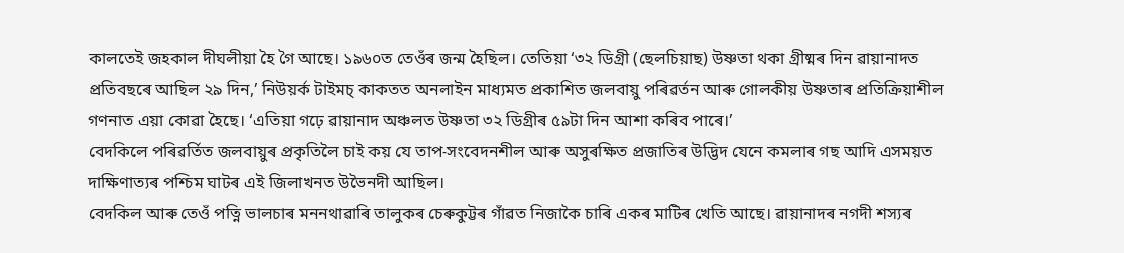কালতেই জহকাল দীঘলীয়া হৈ গৈ আছে। ১৯৬০ত তেওঁৰ জন্ম হৈছিল। তেতিয়া ‘৩২ ডিগ্ৰী (ছেলচিয়াছ) উষ্ণতা থকা গ্ৰীষ্মৰ দিন ৱায়ানাদত প্ৰতিবছৰে আছিল ২৯ দিন,’ নিউয়ৰ্ক টাইমচ্ কাকতত অনলাইন মাধ্যমত প্ৰকাশিত জলবায়ু পৰিৱৰ্তন আৰু গোলকীয় উষ্ণতাৰ প্ৰতিক্ৰিয়াশীল গণনাত এয়া কোৱা হৈছে। ‘এতিয়া গঢ়ে ৱায়ানাদ অঞ্চলত উষ্ণতা ৩২ ডিগ্ৰীৰ ৫৯টা দিন আশা কৰিব পাৰে।’
বেদকিলে পৰিৱৰ্তিত জলবায়ুৰ প্ৰকৃতিলৈ চাই কয় যে তাপ-সংবেদনশীল আৰু অসুৰক্ষিত প্ৰজাতিৰ উদ্ভিদ যেনে কমলাৰ গছ আদি এসময়ত দাক্ষিণাত্যৰ পশ্চিম ঘাটৰ এই জিলাখনত উভৈনদী আছিল।
বেদকিল আৰু তেওঁ পত্নি ভালচাৰ মননথাৱাৰি তালুকৰ চেৰুকুট্টৰ গাঁৱত নিজাকৈ চাৰি একৰ মাটিৰ খেতি আছে। ৱায়ানাদৰ নগদী শস্যৰ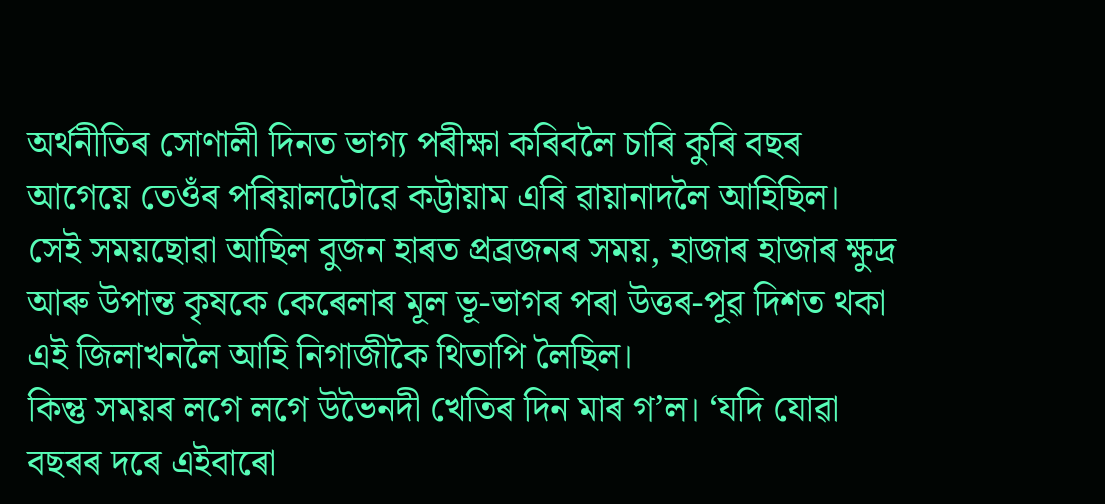অৰ্থনীতিৰ সোণালী দিনত ভাগ্য পৰীক্ষা কৰিবলৈ চাৰি কুৰি বছৰ আগেয়ে তেওঁৰ পৰিয়ালটোৱে কট্টায়াম এৰি ৱায়ানাদলৈ আহিছিল। সেই সময়ছোৱা আছিল বুজন হাৰত প্ৰব্ৰজনৰ সময়, হাজাৰ হাজাৰ ক্ষুদ্ৰ আৰু উপান্ত কৃষকে কেৰেলাৰ মূল ভূ-ভাগৰ পৰা উত্তৰ-পূৱ দিশত থকা এই জিলাখনলৈ আহি নিগাজীকৈ থিতাপি লৈছিল।
কিন্তু সময়ৰ লগে লগে উভৈনদী খেতিৰ দিন মাৰ গ’ল। ‘যদি যোৱা বছৰৰ দৰে এইবাৰো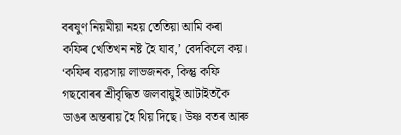বৰষুণ নিয়মীয়া নহয় তেতিয়া আমি কৰা কফিৰ খেতিখন নষ্ট হৈ যাব,’ বেদকিলে কয়। ‘কফিৰ ব্যৱসায় লাভজনক, কিন্তু কফি গছবোৰৰ শ্ৰীবৃদ্ধিত জলবায়ুই আটাইতকৈ ডাঙৰ অন্তৰায় হৈ থিয় দিছে। উষ্ণ বতৰ আৰু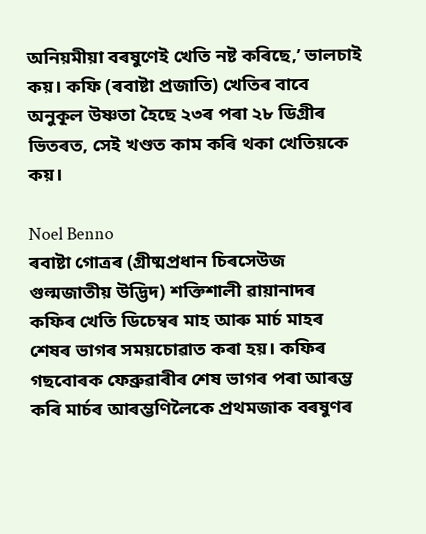অনিয়মীয়া বৰষুণেই খেতি নষ্ট কৰিছে,’ ভালচাই কয়। কফি (ৰবাষ্টা প্ৰজাতি) খেতিৰ বাবে অনুকূল উষ্ণতা হৈছে ২৩ৰ পৰা ২৮ ডিগ্ৰীৰ ভিতৰত, সেই খণ্ডত কাম কৰি থকা খেতিয়কে কয়।

Noel Benno
ৰবাষ্টা গোত্ৰৰ (গ্ৰীষ্মপ্ৰধান চিৰসেউজ গুল্মজাতীয় উদ্ভিদ) শক্তিশালী ৱায়ানাদৰ কফিৰ খেতি ডিচেম্বৰ মাহ আৰু মাৰ্চ মাহৰ শেষৰ ভাগৰ সময়চোৱাত কৰা হয়। কফিৰ গছবোৰক ফেব্ৰুৱাৰীৰ শেষ ভাগৰ পৰা আৰম্ভ কৰি মাৰ্চৰ আৰম্ভণিলৈকে প্ৰথমজাক বৰষুণৰ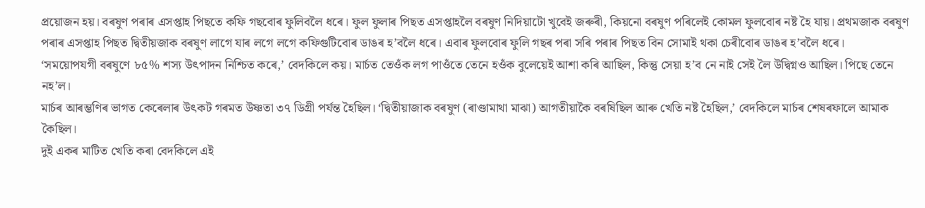প্ৰয়োজন হয়। বৰষুণ পৰাৰ এসপ্তাহ পিছতে কফি গছবোৰ ফুলিবলৈ ধৰে। ফুল ফুলাৰ পিছত এসপ্তাহলৈ বৰষুণ নিদিয়াটো খুবেই জৰুৰী, কিয়নো বৰষুণ পৰিলেই কোমল ফুলবোৰ নষ্ট হৈ যায়। প্ৰথমজাক বৰষুণ পৰাৰ এসপ্তাহ পিছত দ্বিতীয়জাক বৰষুণ লাগে যাৰ লগে লগে কফিগুটিবোৰ ডাঙৰ হ’বলৈ ধৰে। এবাৰ ফুলবোৰ ফুলি গছৰ পৰা সৰি পৰাৰ পিছত বিন সোমাই থকা চেৰীবোৰ ডাঙৰ হ’বলৈ ধৰে।
‘সময়োপযগী বৰষুণে ৮৫% শস্য উৎপাদন নিশ্চিত কৰে,’ বেদকিলে কয়। মাৰ্চত তেওঁক লগ পাওঁতে তেনে হওঁক বুলেয়েই আশা কৰি আছিল, কিন্তু সেয়া হ’ব নে নাই সেই লৈ উদ্বিগ্নও আছিল। পিছে তেনে নহ’ল।
মাৰ্চৰ আৰম্ভণিৰ ভাগত কেৰেলাৰ উৎকট গৰমত উষ্ণতা ৩৭ ডিগ্ৰী পৰ্যন্ত হৈছিল। ‘দ্বিতীয়াজাক বৰষুণ (ৰাণ্ডামাথা মাঝা) আগতীয়াকৈ বৰষিছিল আৰু খেতি নষ্ট হৈছিল,’ বেদকিলে মাৰ্চৰ শেষৰফালে আমাক কৈছিল।
দুই একৰ মাটিত খেতি কৰা বেদকিলে এই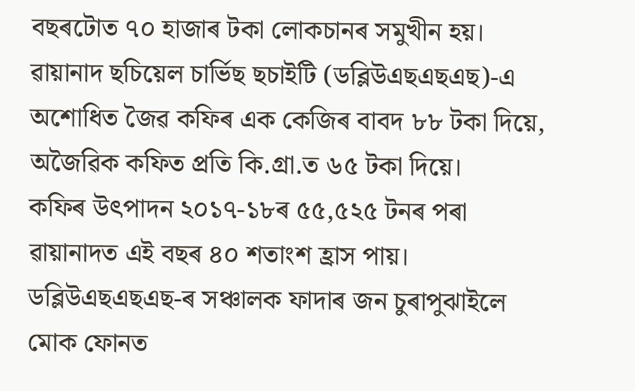বছৰটোত ৭০ হাজাৰ টকা লোকচানৰ সমুখীন হয়। ৱায়ানাদ ছচিয়েল চাৰ্ভিছ ছচাইটি (ডব্লিউএছএছএছ)-এ অশোধিত জৈৱ কফিৰ এক কেজিৰ বাবদ ৮৮ টকা দিয়ে, অজৈৱিক কফিত প্ৰতি কি.গ্ৰা.ত ৬৫ টকা দিয়ে।
কফিৰ উৎপাদন ২০১৭-১৮ৰ ৫৫,৫২৫ টনৰ পৰা ৱায়ানাদত এই বছৰ ৪০ শতাংশ হ্ৰাস পায়। ডব্লিউএছএছএছ-ৰ সঞ্চালক ফাদাৰ জন চুৰাপুঝাইলে মোক ফোনত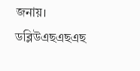জনায়। ডব্লিউএছএছএছ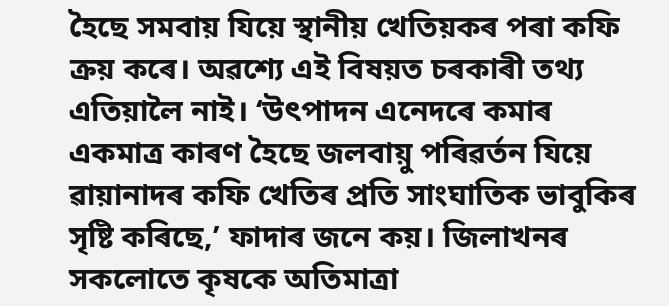হৈছে সমবায় যিয়ে স্থানীয় খেতিয়কৰ পৰা কফি ক্ৰয় কৰে। অৱশ্যে এই বিষয়ত চৰকাৰী তথ্য এতিয়ালৈ নাই। ‘উৎপাদন এনেদৰে কমাৰ একমাত্ৰ কাৰণ হৈছে জলবায়ু পৰিৱৰ্তন যিয়ে ৱায়ানাদৰ কফি খেতিৰ প্ৰতি সাংঘাতিক ভাবুকিৰ সৃষ্টি কৰিছে,’ ফাদাৰ জনে কয়। জিলাখনৰ সকলোতে কৃষকে অতিমাত্ৰা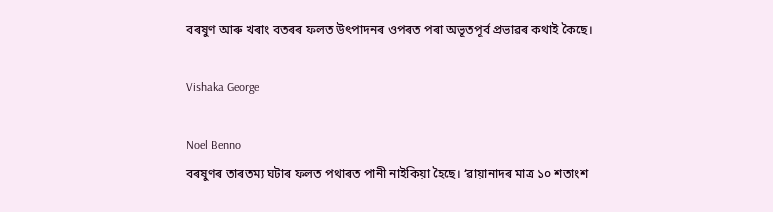বৰষুণ আৰু খৰাং বতৰৰ ফলত উৎপাদনৰ ওপৰত পৰা অভূতপূৰ্ব প্ৰভাৱৰ কথাই কৈছে।

Vishaka George

Noel Benno
বৰষুণৰ তাৰতম্য ঘটাৰ ফলত পথাৰত পানী নাইকিয়া হৈছে। ‘ৱায়ানাদৰ মাত্ৰ ১০ শতাংশ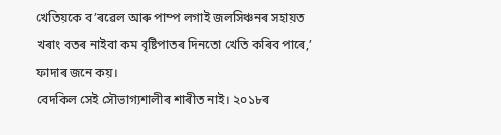খেতিয়কে ব’ৰৱেল আৰু পাম্প লগাই জলসিঞ্চনৰ সহায়ত খৰাং বতৰ নাইবা কম বৃষ্টিপাতৰ দিনতো খেতি কৰিব পাৰে,’ ফাদাৰ জনে কয়।
বেদকিল সেই সৌভাগ্যশালীৰ শাৰীত নাই। ২০১৮ৰ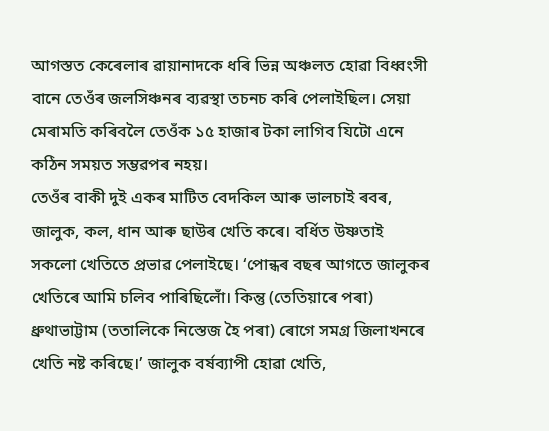আগস্তত কেৰেলাৰ ৱায়ানাদকে ধৰি ভিন্ন অঞ্চলত হোৱা বিধ্বংসী বানে তেওঁৰ জলসিঞ্চনৰ ব্যৱস্থা তচনচ কৰি পেলাইছিল। সেয়া মেৰামতি কৰিবলৈ তেওঁক ১৫ হাজাৰ টকা লাগিব যিটো এনে কঠিন সময়ত সম্ভৱপৰ নহয়।
তেওঁৰ বাকী দুই একৰ মাটিত বেদকিল আৰু ভালচাই ৰবৰ, জালুক, কল, ধান আৰু ছাউৰ খেতি কৰে। বৰ্ধিত উষ্ণতাই সকলো খেতিতে প্ৰভাৱ পেলাইছে। ‘পোন্ধৰ বছৰ আগতে জালুকৰ খেতিৰে আমি চলিব পাৰিছিলোঁ। কিন্তু (তেতিয়াৰে পৰা) ধ্ৰুথাভাট্টাম (ততালিকে নিস্তেজ হৈ পৰা) ৰোগে সমগ্ৰ জিলাখনৰে খেতি নষ্ট কৰিছে।’ জালুক বৰ্ষব্যাপী হোৱা খেতি,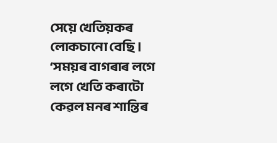সেয়ে খেতিয়কৰ লোকচানো বেছি।
‘সময়ৰ বাগৰাৰ লগে লগে খেতি কৰাটো কেৱল মনৰ শান্তিৰ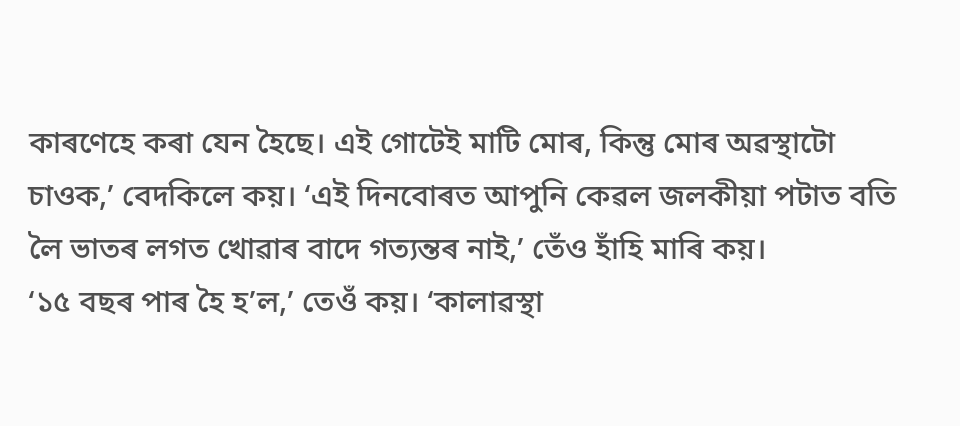কাৰণেহে কৰা যেন হৈছে। এই গোটেই মাটি মোৰ, কিন্তু মোৰ অৱস্থাটো চাওক,’ বেদকিলে কয়। ‘এই দিনবোৰত আপুনি কেৱল জলকীয়া পটাত বতি লৈ ভাতৰ লগত খোৱাৰ বাদে গত্যন্তৰ নাই,’ তেঁও হাঁহি মাৰি কয়।
‘১৫ বছৰ পাৰ হৈ হ’ল,’ তেওঁ কয়। ‘কালাৱস্থা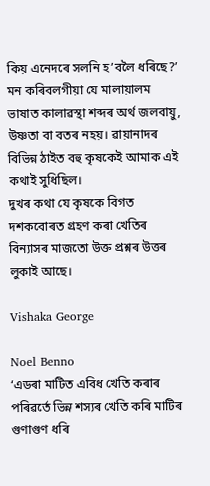কিয় এনেদৰে সলনি হ’বলৈ ধৰিছে?’ মন কৰিবলগীয়া যে মালায়ালম ভাষাত কালাৱস্থা শব্দৰ অৰ্থ জলবায়ু, উষ্ণতা বা বতৰ নহয়। ৱায়ানাদৰ বিভিন্ন ঠাইত বহু কৃষকেই আমাক এই কথাই সুধিছিল।
দুখৰ কথা যে কৃষকে বিগত দশকবোৰত গ্ৰহণ কৰা খেতিৰ বিন্যাসৰ মাজতো উক্ত প্ৰশ্নৰ উত্তৰ লুকাই আছে।

Vishaka George

Noel Benno
‘এডৰা মাটিত এবিধ খেতি কৰাৰ পৰিৱৰ্তে ভিন্ন শস্যৰ খেতি কৰি মাটিৰ গুণাগুণ ধৰি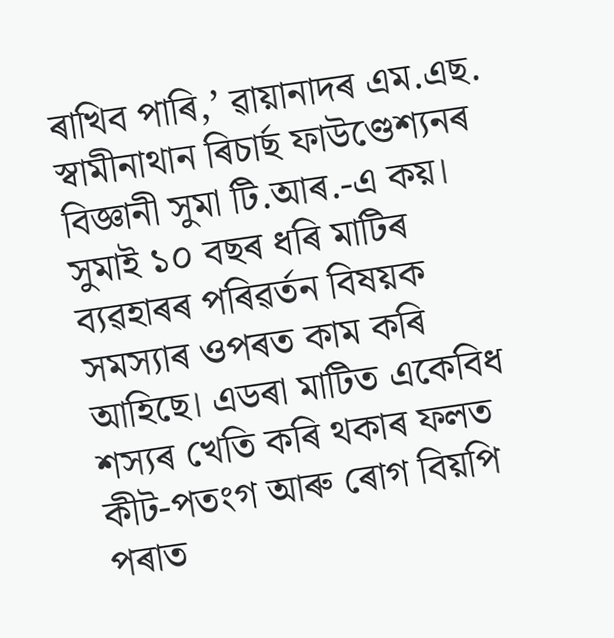ৰাখিব পাৰি,’ ৱায়ানাদৰ এম.এছ. স্বামীনাথান ৰিচাৰ্ছ ফাউণ্ডেশ্যনৰ বিজ্ঞানী সুমা টি.আৰ.-এ কয়। সুমাই ১০ বছৰ ধৰি মাটিৰ ব্যৱহাৰৰ পৰিৱৰ্তন বিষয়ক সমস্যাৰ ওপৰত কাম কৰি আহিছে। এডৰা মাটিত একেবিধ শস্যৰ খেতি কৰি থকাৰ ফলত কীট-পতংগ আৰু ৰোগ বিয়পি পৰাত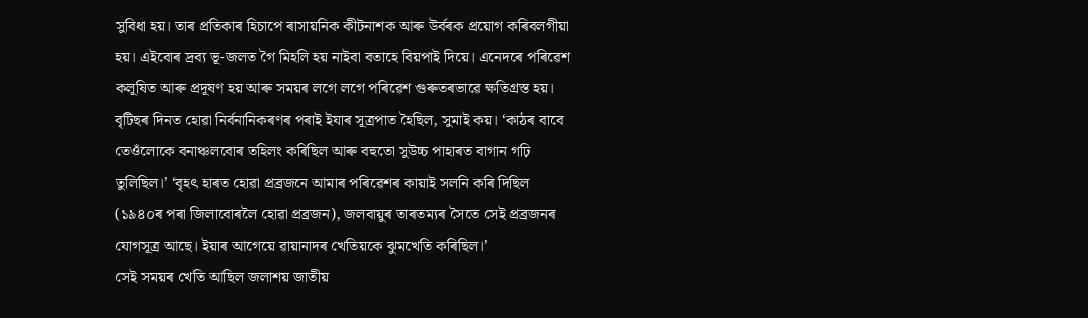সুবিধা হয়। তাৰ প্ৰতিকাৰ হিচাপে ৰাসায়নিক কীটনাশক আৰু উৰ্বৰক প্ৰয়োগ কৰিবলগীয়া হয়। এইবোৰ দ্ৰব্য ভূ-জলত গৈ মিহলি হয় নাইবা বতাহে বিয়পাই দিয়ে। এনেদৰে পৰিৱেশ কলূষিত আৰু প্ৰদূষণ হয় আৰু সময়ৰ লগে লগে পৰিৱেশ গুৰুতৰভাৱে ক্ষতিগ্ৰস্ত হয়।
বৃটিছৰ দিনত হোৱা নিৰ্বনানিকৰণৰ পৰাই ইযাৰ সূত্ৰপাত হৈছিল, সুমাই কয়। ‘কাঠৰ বাবে তেওঁলোকে বনাঞ্চলবোৰ তহিলং কৰিছিল আৰু বহুতো সুউচ্চ পাহাৰত বাগান গঢ়ি তুলিছিল।’ ‘বৃহৎ হাৰত হোৱা প্ৰব্ৰজনে আমাৰ পৰিৱেশৰ কায়াই সলনি কৰি দিছিল (১৯৪০ৰ পৰা জিলাবোৰলৈ হোৱা প্ৰব্ৰজন), জলবায়ুৰ তাৰতম্যৰ সৈতে সেই প্ৰব্ৰজনৰ যোগসূত্ৰ আছে। ইয়াৰ আগেয়ে ৱায়ানাদৰ খেতিয়কে ঝুমখেতি কৰিছিল।’
সেই সময়ৰ খেতি আছিল জলাশয় জাতীয়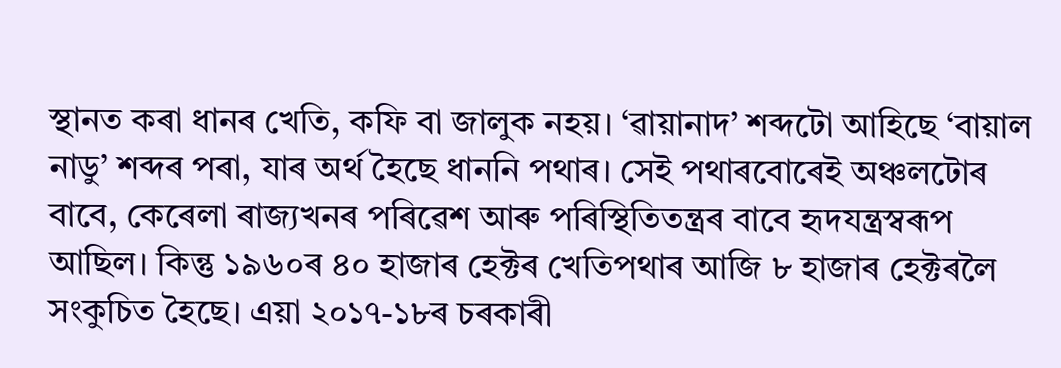স্থানত কৰা ধানৰ খেতি, কফি বা জালুক নহয়। ‘ৱায়ানাদ’ শব্দটো আহিছে ‘বায়াল নাডু’ শব্দৰ পৰা, যাৰ অৰ্থ হৈছে ধাননি পথাৰ। সেই পথাৰবোৰেই অঞ্চলটোৰ বাবে, কেৰেলা ৰাজ্যখনৰ পৰিৱেশ আৰু পৰিস্থিতিতন্ত্ৰৰ বাবে হৃদযন্ত্ৰস্বৰূপ আছিল। কিন্তু ১৯৬০ৰ ৪০ হাজাৰ হেক্টৰ খেতিপথাৰ আজি ৮ হাজাৰ হেক্টৰলৈ সংকুচিত হৈছে। এয়া ২০১৭-১৮ৰ চৰকাৰী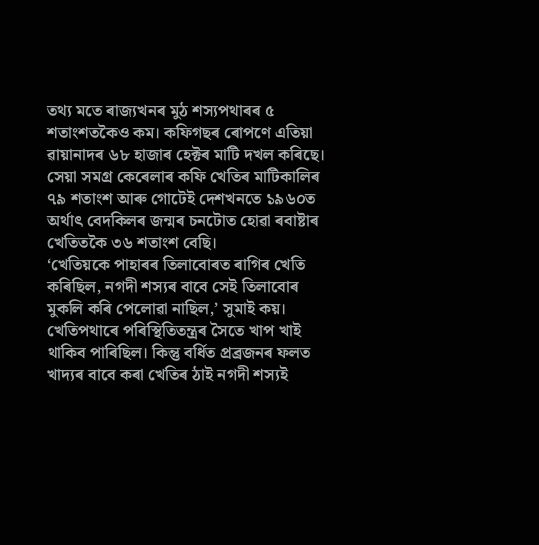তথ্য মতে ৰাজ্যখনৰ মুঠ শস্যপথাৰৰ ৫ শতাংশতকৈও কম। কফিগছৰ ৰোপণে এতিয়া ৱায়ানাদৰ ৬৮ হাজাৰ হেক্টৰ মাটি দখল কৰিছে। সেয়া সমগ্ৰ কেৰেলাৰ কফি খেতিৰ মাটিকালিৰ ৭৯ শতাংশ আৰু গোটেই দেশখনতে ১৯৬০ত অৰ্থাৎ বেদকিলৰ জন্মৰ চনটোত হোৱা ৰবাষ্টাৰ খেতিতকৈ ৩৬ শতাংশ বেছি।
‘খেতিয়কে পাহাৰৰ তিলাবোৰত ৰাগিৰ খেতি কৰিছিল, নগদী শস্যৰ বাবে সেই তিলাবোৰ মুকলি কৰি পেলোৱা নাছিল,’ সুমাই কয়। খেতিপথাৰে পৰিস্থিতিতন্ত্ৰৰ সৈতে খাপ খাই থাকিব পাৰিছিল। কিন্তু বৰ্ধিত প্ৰব্ৰজনৰ ফলত খাদ্যৰ বাবে কৰা খেতিৰ ঠাই নগদী শস্যই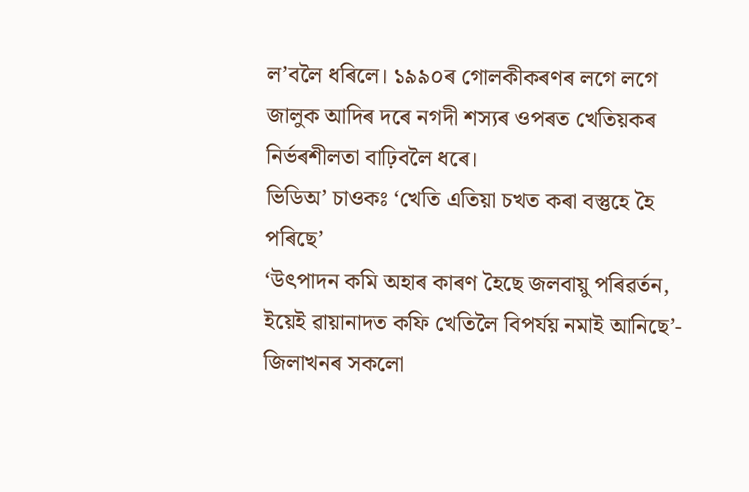ল’বলৈ ধৰিলে। ১৯৯০ৰ গোলকীকৰণৰ লগে লগে জালুক আদিৰ দৰে নগদী শস্যৰ ওপৰত খেতিয়কৰ নিৰ্ভৰশীলতা বাঢ়িবলৈ ধৰে।
ভিডিঅ’ চাওকঃ ‘খেতি এতিয়া চখত কৰা বস্তুহে হৈ পৰিছে’
‘উৎপাদন কমি অহাৰ কাৰণ হৈছে জলবায়ু পৰিৱৰ্তন, ইয়েই ৱায়ানাদত কফি খেতিলৈ বিপৰ্যয় নমাই আনিছে’- জিলাখনৰ সকলো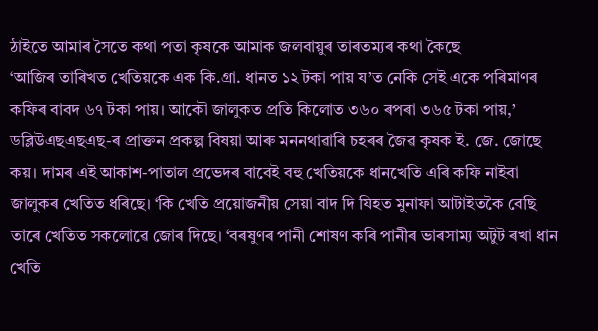ঠাইতে আমাৰ সৈতে কথা পতা কৃষকে আমাক জলবায়ুৰ তাৰতম্যৰ কথা কৈছে
‘আজিৰ তাৰিখত খেতিয়কে এক কি.গ্ৰা. ধানত ১২ টকা পায় য’ত নেকি সেই একে পৰিমাণৰ কফিৰ বাবদ ৬৭ টকা পায়। আকৌ জালুকত প্ৰতি কিলোত ৩৬০ ৰপৰা ৩৬৫ টকা পায়,’ ডব্লিউএছএছএছ-ৰ প্ৰাক্তন প্ৰকল্প বিষয়া আৰু মননথাৱাৰি চহৰৰ জৈৱ কৃষক ই. জে. জোছে কয়। দামৰ এই আকাশ-পাতাল প্ৰভেদৰ বাবেই বহু খেতিয়কে ধানখেতি এৰি কফি নাইবা জালুকৰ খেতিত ধৰিছে। ‘কি খেতি প্ৰয়োজনীয় সেয়া বাদ দি যিহত মুনাফা আটাইতকৈ বেছি তাৰে খেতিত সকলোৱে জোৰ দিছে। ‘বৰষুণৰ পানী শোষণ কৰি পানীৰ ভাৰসাম্য অটুট ৰখা ধান খেতি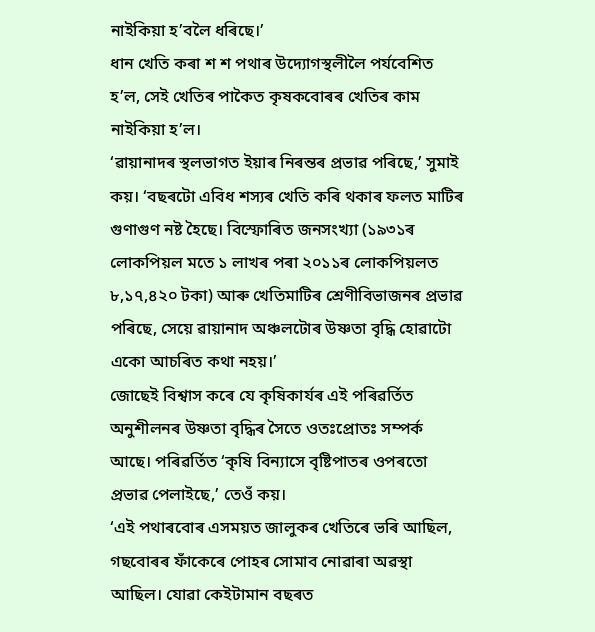নাইকিয়া হ’বলৈ ধৰিছে।’
ধান খেতি কৰা শ শ পথাৰ উদ্যোগস্থলীলৈ পৰ্যবেশিত হ’ল, সেই খেতিৰ পাকৈত কৃষকবোৰৰ খেতিৰ কাম নাইকিয়া হ’ল।
‘ৱায়ানাদৰ স্থলভাগত ইয়াৰ নিৰন্তৰ প্ৰভাৱ পৰিছে,’ সুমাই কয়। ‘বছৰটো এবিধ শস্যৰ খেতি কৰি থকাৰ ফলত মাটিৰ গুণাগুণ নষ্ট হৈছে। বিস্ফোৰিত জনসংখ্যা (১৯৩১ৰ লোকপিয়ল মতে ১ লাখৰ পৰা ২০১১ৰ লোকপিয়লত ৮,১৭,৪২০ টকা) আৰু খেতিমাটিৰ শ্ৰেণীবিভাজনৰ প্ৰভাৱ পৰিছে, সেয়ে ৱায়ানাদ অঞ্চলটোৰ উষ্ণতা বৃদ্ধি হোৱাটো একো আচৰিত কথা নহয়।’
জোছেই বিশ্বাস কৰে যে কৃষিকাৰ্যৰ এই পৰিৱৰ্তিত অনুশীলনৰ উষ্ণতা বৃদ্ধিৰ সৈতে ওতঃপ্ৰোতঃ সম্পৰ্ক আছে। পৰিৱৰ্তিত ‘কৃষি বিন্যাসে বৃষ্টিপাতৰ ওপৰতো প্ৰভাৱ পেলাইছে,’ তেওঁ কয়।
‘এই পথাৰবোৰ এসময়ত জালুকৰ খেতিৰে ভৰি আছিল, গছবোৰৰ ফাঁকেৰে পোহৰ সোমাব নোৱাৰা অৱস্থা আছিল। যোৱা কেইটামান বছৰত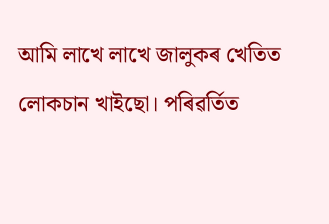আমি লাখে লাখে জালুকৰ খেতিত লোকচান খাইছো। পৰিৱৰ্তিত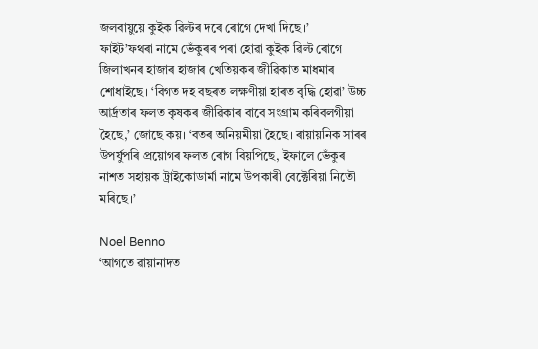জলবায়ুয়ে কুইক ৱিল্টৰ দৰে ৰোগে দেখা দিছে।’
ফাইট’ফথৰা নামে ভেঁকুৰৰ পৰা হোৱা কুইক ৱিল্ট ৰোগে জিলাখনৰ হাজাৰ হাজাৰ খেতিয়কৰ জীৱিকাত মাধমাৰ শোধাইছে। ‘বিগত দহ বছৰত লক্ষণীয়া হাৰত বৃদ্ধি হোৱা’ উচ্চ আৰ্দ্ৰতাৰ ফলত কৃষকৰ জীৱিকাৰ বাবে সংগ্ৰাম কৰিবলগীয়া হৈছে,’ জোছে কয়। ‘বতৰ অনিয়মীয়া হৈছে। ৰায়ায়নিক সাৰৰ উপৰ্যুপৰি প্ৰয়োগৰ ফলত ৰোগ বিয়পিছে, ইফালে ভেঁকুৰ নাশত সহায়ক ট্ৰাইকোডাৰ্মা নামে উপকাৰী বেক্টেৰিয়া নিতৌ মৰিছে।’

Noel Benno
‘আগতে ৱায়ানাদত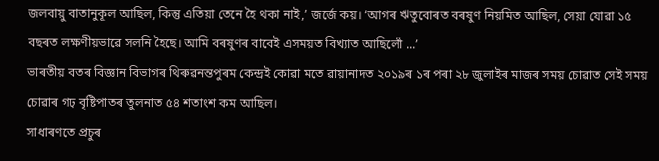জলবায়ু বাতানুকূল আছিল, কিন্তু এতিয়া তেনে হৈ থকা নাই,’ জৰ্জে কয়। ‘আগৰ ঋতুবোৰত বৰষুণ নিয়মিত আছিল, সেয়া যোৱা ১৫ বছৰত লক্ষণীয়ভাৱে সলনি হৈছে। আমি বৰষুণৰ বাবেই এসময়ত বিখ্যাত আছিলোঁ ...’
ভাৰতীয় বতৰ বিজ্ঞান বিভাগৰ থিৰুৱনন্তপুৰম কেন্দ্ৰই কোৱা মতে ৱায়ানাদত ২০১৯ৰ ১ৰ পৰা ২৮ জুলাইৰ মাজৰ সময় চোৱাত সেই সময় চোৱাৰ গঢ় বৃষ্টিপাতৰ তুলনাত ৫৪ শতাংশ কম আছিল।
সাধাৰণতে প্ৰচুৰ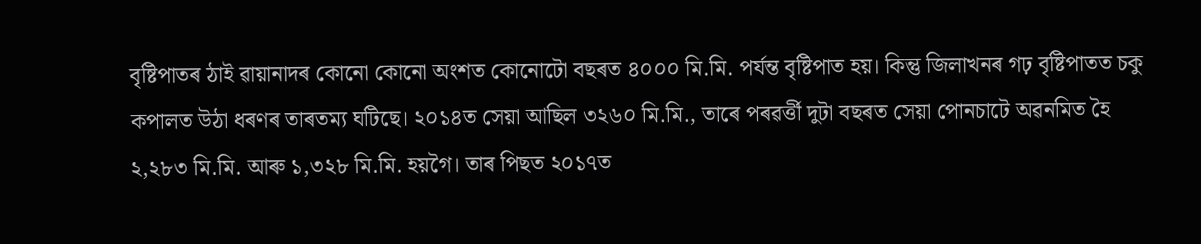বৃষ্টিপাতৰ ঠাই ৱায়ানাদৰ কোনো কোনো অংশত কোনোটো বছৰত ৪০০০ মি.মি. পৰ্যন্ত বৃষ্টিপাত হয়। কিন্তু জিলাখনৰ গঢ় বৃষ্টিপাতত চকু কপালত উঠা ধৰণৰ তাৰতম্য ঘটিছে। ২০১৪ত সেয়া আছিল ৩২৬০ মি.মি., তাৰে পৰৱৰ্ত্তী দুটা বছৰত সেয়া পোনচাটে অৱনমিত হৈ ২,২৮৩ মি.মি. আৰু ১,৩২৮ মি.মি. হয়গৈ। তাৰ পিছত ২০১৭ত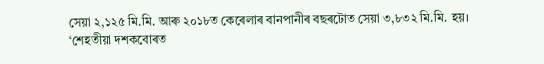সেয়া ২,১২৫ মি.মি. আৰু ২০১৮ত কেৰেলাৰ বানপানীৰ বছৰটোত সেয়া ৩,৮৩২ মি.মি. হয়।
‘শেহতীয়া দশকবোৰত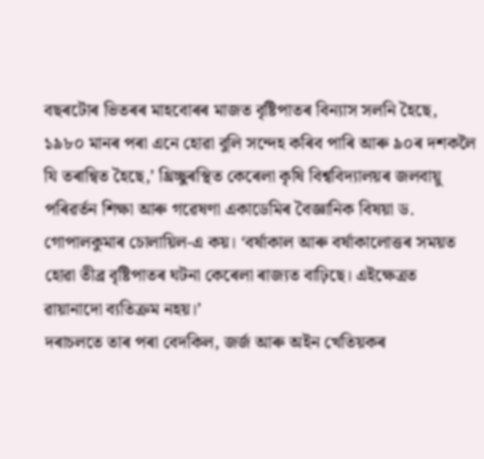বছৰটোৰ ভিতৰৰ মাহবোৰৰ মাজত বৃষ্টিপাতৰ বিন্যাস সলনি হৈছে, ১৯৮০ মানৰ পৰা এনে হোৱা বুলি সন্দেহ কৰিব পাৰি আৰু ৯০ৰ দশকলৈ যি তৰান্বিত হৈছে,’ থ্ৰিচ্ছুৰস্থিত কেৰেলা কৃষি বিশ্ববিদ্যালয়ৰ জলবায়ু পৰিৱৰ্তন শিক্ষা আৰু গৱেষণা একাডেমিৰ বৈজ্ঞানিক বিষয়া ড. গোপালকুমাৰ চোলায়িল-এ কয়। ‘বৰ্ষাকাল আৰু বৰ্ষাকালোত্তৰ সময়ত হোৱা তীব্ৰ বৃষ্টিপাতৰ ঘটনা কেৰেলা ৰাজ্যত বাঢ়িছে। এইক্ষেত্ৰত ৱায়ানাদো ব্যতিক্ৰম নহয়।’
দৰাচলতে তাৰ পৰা বেদকিল, জৰ্জ আৰু অইন খেতিয়কৰ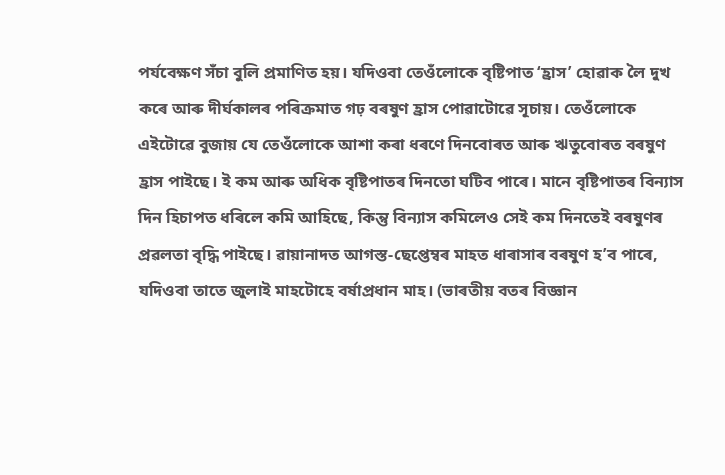পৰ্যবেক্ষণ সঁচা বুলি প্ৰমাণিত হয়। যদিওবা তেওঁলোকে বৃষ্টিপাত ‘হ্ৰাস’ হোৱাক লৈ দুখ কৰে আৰু দীৰ্ঘকালৰ পৰিক্ৰমাত গঢ় বৰষুণ হ্ৰাস পোৱাটোৱে সূচায়। তেওঁলোকে এইটোৱে বুজায় যে তেওঁলোকে আশা কৰা ধৰণে দিনবোৰত আৰু ঋতুবোৰত বৰষুণ হ্ৰাস পাইছে। ই কম আৰু অধিক বৃষ্টিপাতৰ দিনতো ঘটিব পাৰে। মানে বৃষ্টিপাতৰ বিন্যাস দিন হিচাপত ধৰিলে কমি আহিছে, কিন্তু বিন্যাস কমিলেও সেই কম দিনতেই বৰষুণৰ প্ৰৱলতা বৃদ্ধি পাইছে। ৱায়ানাদত আগস্ত-ছেপ্তেম্বৰ মাহত ধাৰাসাৰ বৰষুণ হ’ব পাৰে, যদিওবা তাতে জুলাই মাহটোহে বৰ্ষাপ্ৰধান মাহ। (ভাৰতীয় বতৰ বিজ্ঞান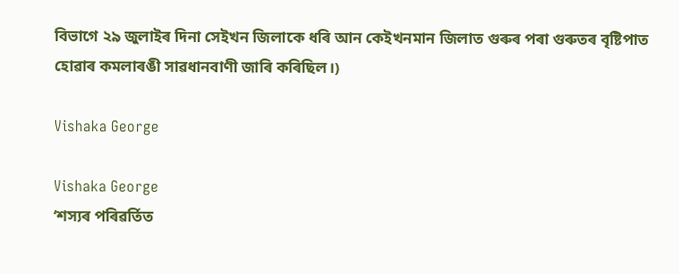বিভাগে ২৯ জুলাইৰ দিনা সেইখন জিলাকে ধৰি আন কেইখনমান জিলাত গুৰুৰ পৰা গুৰুতৰ বৃষ্টিপাত হোৱাৰ কমলাৰঙী সাৱধানবাণী জাৰি কৰিছিল।)

Vishaka George

Vishaka George
‘শস্যৰ পৰিৱৰ্তিত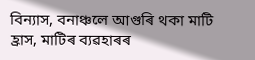বিন্যাস, বনাঞ্চলে আগুৰি থকা মাটি হ্ৰাস, মাটিৰ ব্যৱহাৰৰ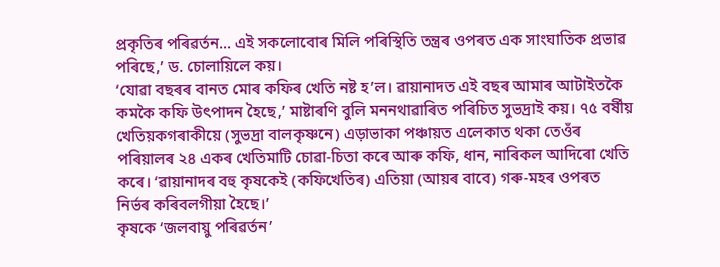প্ৰকৃতিৰ পৰিৱৰ্তন... এই সকলোবোৰ মিলি পৰিস্থিতি তন্ত্ৰৰ ওপৰত এক সাংঘাতিক প্ৰভাৱ পৰিছে,’ ড. চোলায়িলে কয়।
‘যোৱা বছৰৰ বানত মোৰ কফিৰ খেতি নষ্ট হ’ল। ৱায়ানাদত এই বছৰ আমাৰ আটাইতকৈ কমকৈ কফি উৎপাদন হৈছে,’ মাষ্টাৰণি বুলি মননথাৱাৰিত পৰিচিত সুভদ্ৰাই কয়। ৭৫ বৰ্ষীয় খেতিয়কগৰাকীয়ে (সুভদ্ৰা বালকৃষ্ণনে) এড়াভাকা পঞ্চায়ত এলেকাত থকা তেওঁৰ পৰিয়ালৰ ২৪ একৰ খেতিমাটি চোৱা-চিতা কৰে আৰু কফি, ধান, নাৰিকল আদিৰো খেতি কৰে। ‘ৱায়ানাদৰ বহু কৃষকেই (কফিখেতিৰ) এতিয়া (আয়ৰ বাবে) গৰু-মহৰ ওপৰত নিৰ্ভৰ কৰিবলগীয়া হৈছে।’
কৃষকে ‘জলবায়ু পৰিৱৰ্তন’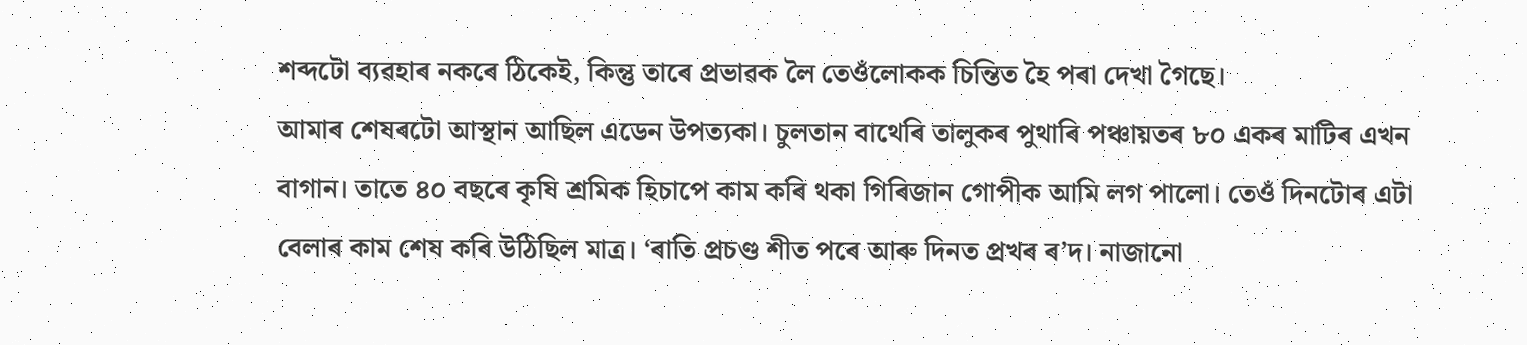শব্দটো ব্যৱহাৰ নকৰে ঠিকেই, কিন্তু তাৰে প্ৰভাৱক লৈ তেওঁলোকক চিন্তিত হৈ পৰা দেখা গৈছে।
আমাৰ শেষৰটো আস্থান আছিল এডেন উপত্যকা। চুলতান বাথেৰি তালুকৰ পুথাৰি পঞ্চায়তৰ ৮০ একৰ মাটিৰ এখন বাগান। তাতে ৪০ বছৰে কৃষি শ্ৰমিক হিচাপে কাম কৰি থকা গিৰিজান গোপীক আমি লগ পালো। তেওঁ দিনটোৰ এটা বেলাৰ কাম শেষ কৰি উঠিছিল মাত্ৰ। ‘ৰাতি প্ৰচণ্ড শীত পৰে আৰু দিনত প্ৰখৰ ৰ’দ। নাজানো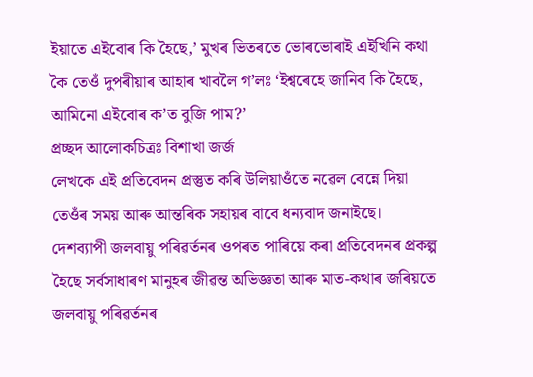ইয়াতে এইবোৰ কি হৈছে,’ মুখৰ ভিতৰতে ভোৰভোৰাই এইখিনি কথা কৈ তেওঁ দুপৰীয়াৰ আহাৰ খাবলৈ গ’লঃ ‘ইশ্বৰেহে জানিব কি হৈছে, আমিনো এইবোৰ ক’ত বুজি পাম?’
প্ৰচ্ছদ আলোকচিত্ৰঃ বিশাখা জৰ্জ
লেখকে এই প্ৰতিবেদন প্ৰস্তুত কৰি উলিয়াওঁতে নৱেল বেন্নে দিয়া তেওঁৰ সময় আৰু আন্তৰিক সহায়ৰ বাবে ধন্যবাদ জনাইছে।
দেশব্যাপী জলবায়ু পৰিৱৰ্তনৰ ওপৰত পাৰিয়ে কৰা প্ৰতিবেদনৰ প্ৰকল্প হৈছে সৰ্বসাধাৰণ মানুহৰ জীৱন্ত অভিজ্ঞতা আৰু মাত-কথাৰ জৰিয়তে জলবায়ু পৰিৱৰ্তনৰ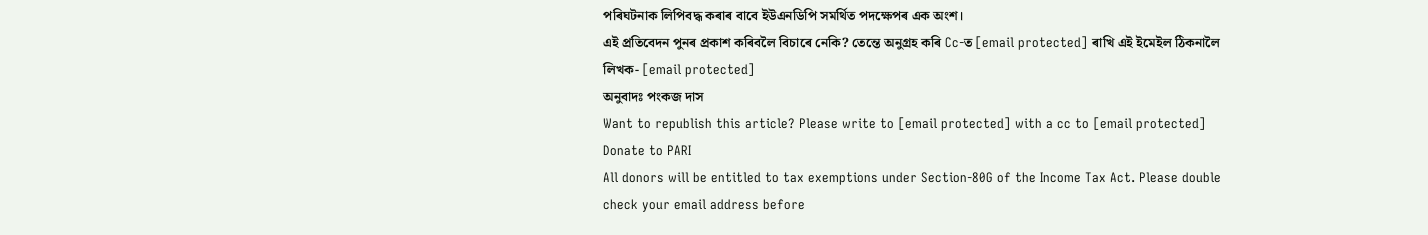পৰিঘটনাক লিপিবদ্ধ কৰাৰ বাবে ইউএনডিপি সমৰ্থিত পদক্ষেপৰ এক অংশ।
এই প্ৰতিবেদন পুনৰ প্ৰকাশ কৰিবলৈ বিচাৰে নেকি? তেন্তে অনুগ্ৰহ কৰি Cc-ত [email protected] ৰাখি এই ইমেইল ঠিকনালৈ লিখক- [email protected]
অনুবাদঃ পংকজ দাস
Want to republish this article? Please write to [email protected] with a cc to [email protected]
Donate to PARI
All donors will be entitled to tax exemptions under Section-80G of the Income Tax Act. Please double check your email address before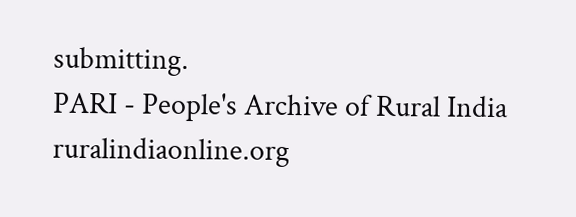submitting.
PARI - People's Archive of Rural India
ruralindiaonline.org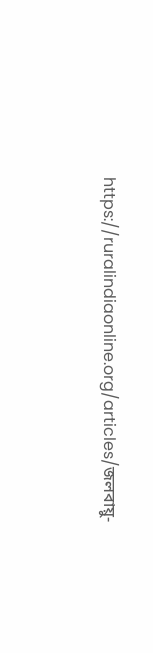https://ruralindiaonline.org/articles/জলবায়ু-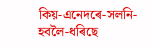কিয়-এনেদৰে-সলনি-হবলৈ-ধৰিছে